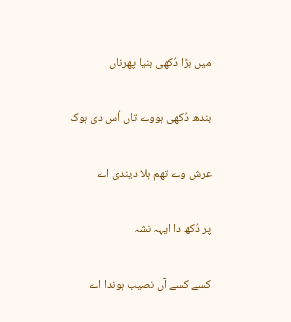میں بڑا دُکھی بنیا پھرناں

بندھ دُکھی ہووے تاں اُس دی ہوک

عرش وے تھم ہلا دیندی اے

پر دُکھ دا ایہہ نشہ

کسے کسے آں نصیب ہوندا اے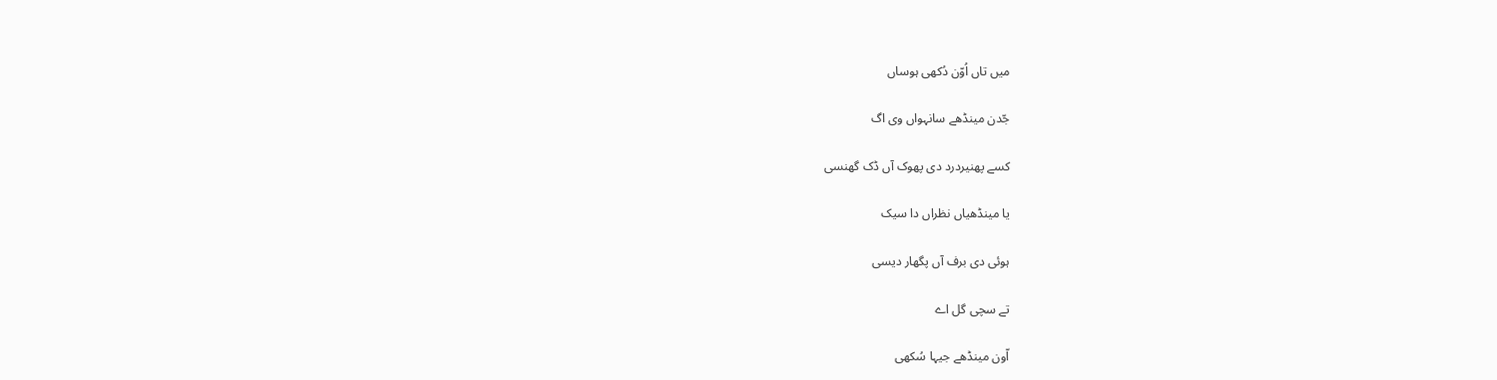میں تاں اُوّن دُکھی ہوساں

جّدن مینڈھے سانہواں وی اگ

کسے پھنیردرد دی پھوک آں ڈک گھنسی

یا مینڈھیاں نظراں دا سیک

ہوئی دی برف آں پگھار دیسی

تے سچی گل اے

اّون مینڈھے جیہا سُکھی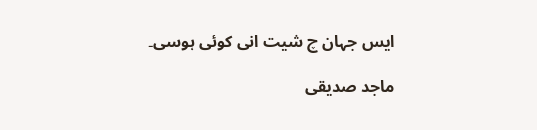ایس جہان چ شیت انی کوئی ہوسی۔

ماجد صدیقی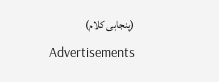(پنجابی کلام)
Advertisements